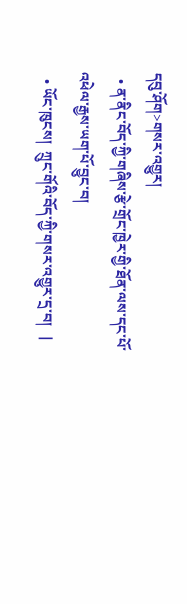དབུ་ཤོག>གསར་འགྱུར།
  • ན་ནིང་བོད་ཀྱི་གཞིས་རྩེ་གྲོང་ཁྱེར་གྱི་ཐོན་ལས་དང་པོ་འཕེལ་རྒྱས་ཡག་པོ་བྱུང་བ།
  • ཡོང་ཁུངས།  ཀྲུང་གོའི་བོད་ཀྱི་གསར་འགྱུར་དྲ་བ།   |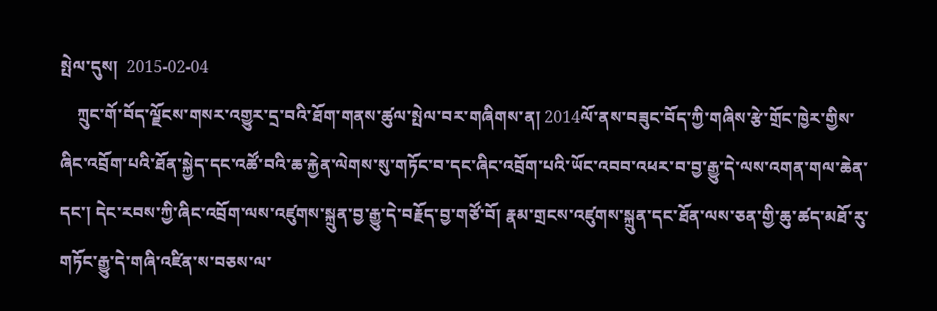སྤེལ་དུས།  2015-02-04
    ཀྲུང་གོ་བོད་ལྗོངས་གསར་འགྱུར་དྲ་བའི་ཐོག་གནས་ཚུལ་སྤེལ་བར་གཞིགས་ན། 2014ལོ་ནས་བཟུང་བོད་ཀྱི་གཞིས་རྩེ་གྲོང་ཁྱེར་གྱིས་ཞིང་འབྲོག་པའི་ཐོན་སྐྱེད་དང་འཚོ་བའི་ཆ་རྐྱེན་ལེགས་སུ་གཏོང་བ་དང་ཞིང་འབྲོག་པའི་ཡོང་འབབ་འཕར་བ་བྱ་རྒྱུ་དེ་ལས་འགན་གལ་ཆེན་དང་། དེང་རབས་ཀྱི་ཞིང་འབྲོག་ལས་འཛུགས་སྐྲུན་བྱ་རྒྱུ་དེ་བརྗོད་བྱ་གཙོ་བོ། རྣམ་གྲངས་འཛུགས་སྐྲུན་དང་ཐོན་ལས་ཅན་གྱི་ཆུ་ཚད་མཐོ་རུ་གཏོང་རྒྱུ་དེ་གཞི་འཛིན་ས་བཅས་ལ་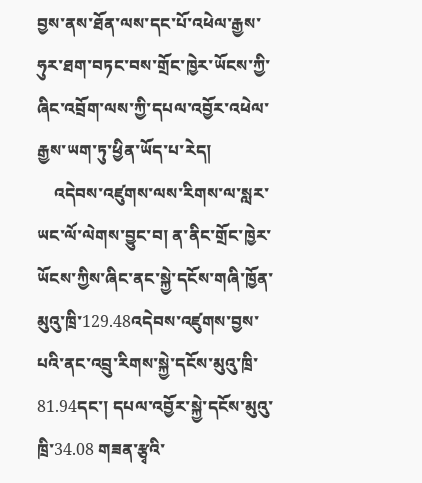བྱས་ནས་ཐོན་ལས་དང་པོ་འཕེལ་རྒྱས་ཧུར་ཐག་བཏང་བས་གྲོང་ཁྱེར་ཡོངས་ཀྱི་ཞིང་འབྲོག་ལས་ཀྱི་དཔལ་འབྱོར་འཕེལ་རྒྱས་ཡག་ཏུ་ཕྱིན་ཡོད་པ་རེད།
    འདེབས་འཛུགས་ལས་རིགས་ལ་སླར་ཡང་ལོ་ལེགས་བྱུང་བ། ན་ནིང་གྲོང་ཁྱེར་ཡོངས་ཀྱིས་ཞིང་ནང་སྐྱེ་དངོས་གཞི་ཁྱོན་མུའུ་ཁྲི་129.48འདེབས་འཛུགས་བྱས་པའི་ནང་འབྲུ་རིགས་སྐྱེ་དངོས་མུའུ་ཁྲི་81.94དང་། དཔལ་འབྱོར་སྐྱེ་དངོས་མུའུ་ཁྲི་34.08 གཟན་རྩྭའི་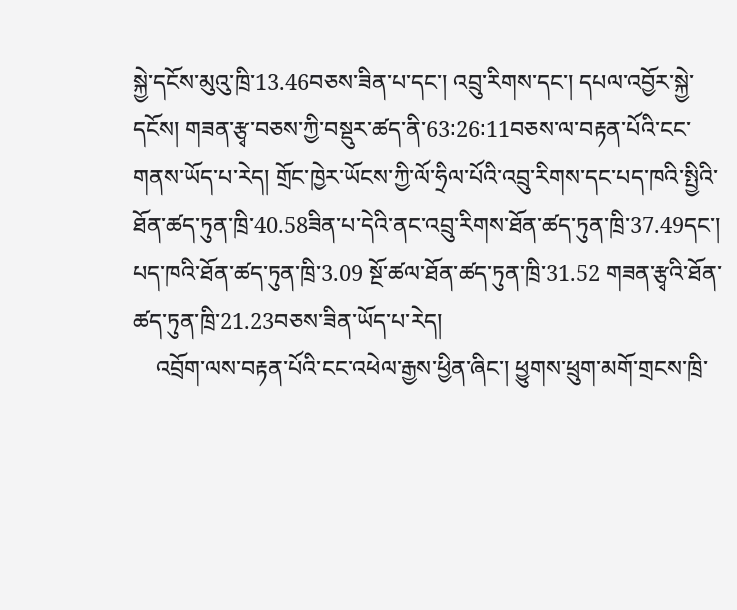སྐྱེ་དངོས་མུའུ་ཁྲི་13.46བཅས་ཟིན་པ་དང་། འབྲུ་རིགས་དང་། དཔལ་འབྱོར་སྐྱེ་དངོས། གཟན་རྩྭ་བཅས་ཀྱི་བསྡུར་ཚད་ནི་63∶26∶11བཅས་ལ་བརྟན་པོའི་ངང་གནས་ཡོད་པ་རེད། གྲོང་ཁྱེར་ཡོངས་ཀྱི་ལོ་ཧྲིལ་པོའི་འབྲུ་རིགས་དང་པད་ཁའི་སྤྱིའི་ཐོན་ཚད་ཏུན་ཁྲི་40.58ཟིན་པ་དེའི་ནང་འབྲུ་རིགས་ཐོན་ཚད་ཏུན་ཁྲི་37.49དང་། པད་ཁའི་ཐོན་ཚད་ཏུན་ཁྲི་3.09 སྔོ་ཚལ་ཐོན་ཚད་ཏུན་ཁྲི་31.52 གཟན་རྩྭའི་ཐོན་ཚད་ཏུན་ཁྲི་21.23བཅས་ཟིན་ཡོད་པ་རེད།
    འབྲོག་ལས་བརྟན་པོའི་ངང་འཕེལ་རྒྱས་ཕྱིན་ཞིང་། ཕྱུགས་ཕྲུག་མགོ་གྲངས་ཁྲི་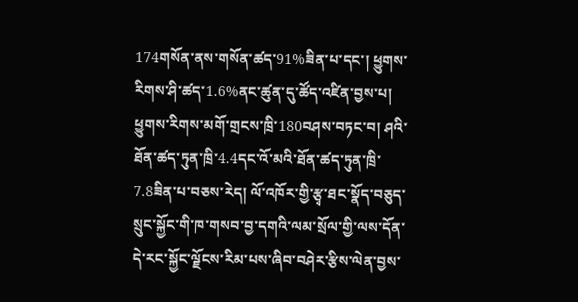174གསོན་ནས་གསོན་ཚད་91%ཟིན་པ་དང་། ཕྱུགས་རིགས་ཤི་ཚད་1.6%ནང་ཚུན་དུ་ཚོད་འཛིན་བྱས་པ། ཕྱུགས་རིགས་མགོ་གྲངས་ཁྲི་180བཤས་བཏང་བ། ཤའི་ཐོན་ཚད་ཏུན་ཁྲི་4.4དང་འོ་མའི་ཐོན་ཚད་ཏུན་ཁྲི་7.8ཟིན་པ་བཅས་རེད། ལོ་འཁོར་གྱི་རྩྭ་ཐང་སྣོད་བཅུད་སྲུང་སྐྱོང་གི་ཁ་གསབ་བྱ་དགའི་ལམ་སྲོལ་གྱི་ལས་དོན་དེ་རང་སྐྱོང་ལྗོངས་རིམ་པས་ཞིབ་བཤེར་རྩིས་ལེན་བྱས་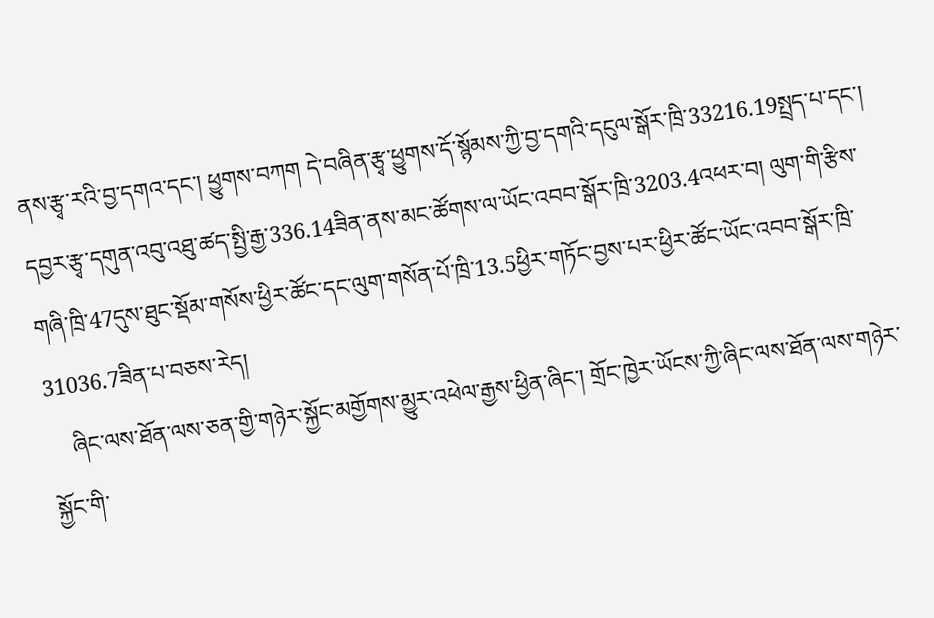ནས་རྩྭ་རའི་བྱ་དགའ་དང་། ཕྱུགས་བཀག དེ་བཞིན་རྩྭ་ཕྱུགས་དོ་སྙོམས་ཀྱི་བྱ་དགའི་དངུལ་སྒོར་ཁྲི་33216.19སྤྲད་པ་དང་། དབྱར་རྩྭ་དགུན་འབུ་འཐུ་ཚད་སྤྱི་རྒྱ་336.14ཟིན་ནས་མང་ཚོགས་ལ་ཡོང་འབབ་སྒོར་ཁྲི་3203.4འཕར་བ། ལུག་གི་རྩིས་གཞི་ཁྲི་47དུས་ཐུང་སྡོམ་གསོས་ཕྱིར་ཚོང་དང་ལུག་གསོན་པོ་ཁྲི་13.5ཕྱིར་གཏོང་བྱས་པར་ཕྱིར་ཚོང་ཡོང་འབབ་སྒོར་ཁྲི་31036.7ཟིན་པ་བཅས་རེད།
    ཞིང་ལས་ཐོན་ལས་ཅན་གྱི་གཉེར་སྐྱོང་མགྱོགས་མྱུར་འཕེལ་རྒྱས་ཕྱིན་ཞིང་། གྲོང་ཁྱེར་ཡོངས་ཀྱི་ཞིང་ལས་ཐོན་ལས་གཉེར་སྐྱོང་གི་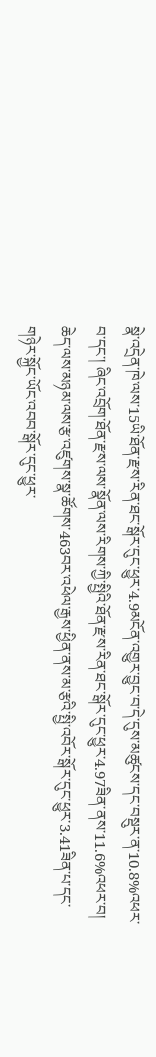སྣེ་འདྲེན་ཁེ་ལས་15ཡི་ཐོན་རྫས་རིན་ཐང་སྒོར་དུང་ཕྱུར་4.9མངོན་འགྱུར་བྱུང་བ་དེ་དུས་མཚུངས་དང་བསྡུར་ན་10.8%འཕར་བ་དང་། ཞིང་འབྲོག་ཐོན་རྫས་ལས་སྣོན་ལས་རིགས་ཀྱི་སྤྱིའི་ཐོན་རྫས་རིན་ཐང་སྒོར་དུང་ཕྱུར་4.97ཟིན་ནས་11.6%འཕར་བ། ཆེད་ལས་མཉམ་ལས་རྩ་འཛུགས་སྣ་ཚོགས་463བར་འཕེལ་རྒྱས་ཕྱིན་ནས་མ་རྩའི་སྤྱི་འབོར་སྒོར་དུང་ཕྱུར་3.41ཟིན་པ་དང་གཉེར་སྐྱོང་ཡོང་འབབ་སྒོར་དུང་ཕྱུར་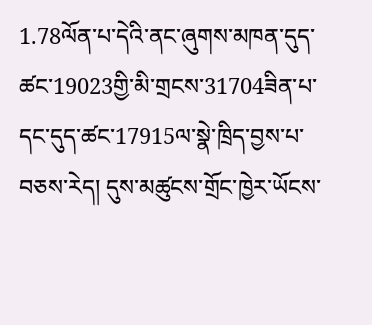1.78ལོན་པ་དེའི་ནང་ཞུགས་མཁན་དུད་ཚང་19023གྱི་མི་གྲངས་31704ཟིན་པ་དང་དུད་ཚང་17915ལ་སྣེ་ཁྲིད་བྱས་པ་བཅས་རེད། དུས་མཚུངས་གྲོང་ཁྱེར་ཡོངས་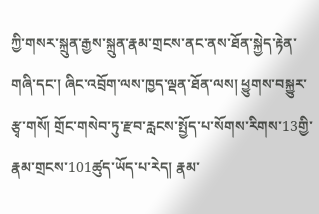ཀྱི་གསར་སྐྲུན་རྒྱས་སྐྲུན་རྣམ་གྲངས་ནང་ནས་ཐོན་སྐྱེད་རྟེན་གཞི་དང་། ཞིང་འབྲོག་ལས་ཁྱད་ལྡན་ཐོན་ལས། ཕྱུགས་བསྐྱུར་རྩྭ་གསོ། གྲོང་གསེབ་ཏུ་རྫབ་རླངས་སྤྱོད་པ་སོགས་རིགས་13གྱི་རྣམ་གྲངས་101ཚུད་ཡོད་པ་རེད། རྣམ་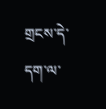གྲངས་དེ་དག་ལ་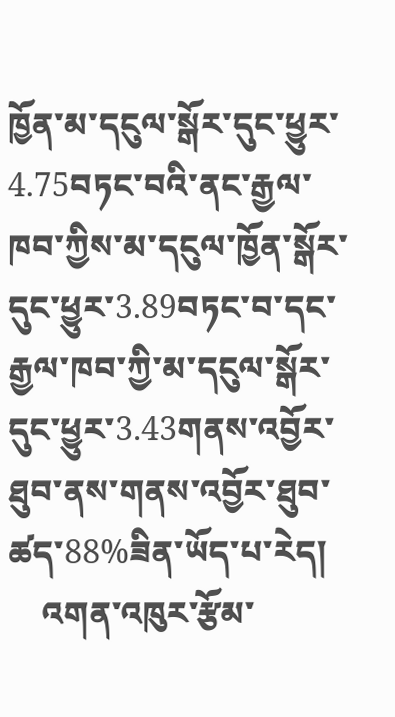ཁྱོན་མ་དངུལ་སྒོར་དུང་ཕྱུར་4.75བཏང་བའི་ནང་རྒྱལ་ཁབ་ཀྱིས་མ་དངུལ་ཁྱོན་སྒོར་དུང་ཕྱུར་3.89བཏང་བ་དང་རྒྱལ་ཁབ་ཀྱི་མ་དངུལ་སྒོར་དུང་ཕྱུར་3.43གནས་འབྱོར་ཐུབ་ནས་གནས་འབྱོར་ཐུབ་ཚད་88%ཟིན་ཡོད་པ་རེད།
    འགན་འཁུར་རྩོམ་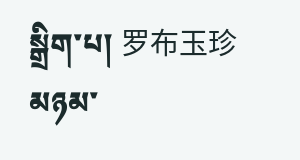སྒྲིག་པ། 罗布玉珍
མཉམ་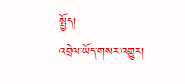སྤྱོད།
འབྲེལ་ཡོད་གསར་འགྱུར།